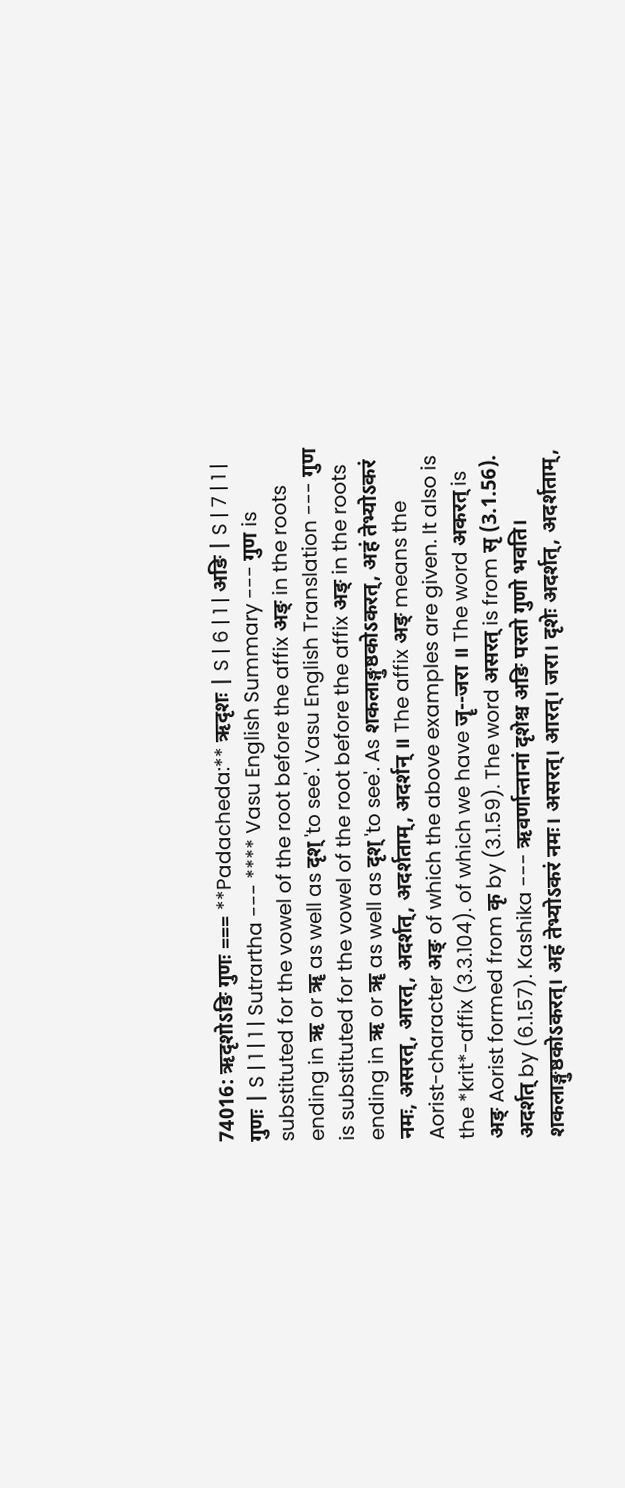74016: ऋदृशोऽङि गुणः === **Padacheda:** ऋदृशः | S | 6 | 1 | अङि | S | 7 | 1 | गुणः | S | 1 | 1 | Sutrartha --- **** Vasu English Summary --- गुण is substituted for the vowel of the root before the affix अङ् in the roots ending in ऋ or ॠ as well as दृश् 'to see'. Vasu English Translation --- गुण is substituted for the vowel of the root before the affix अङ् in the roots ending in ऋ or ॠ as well as दृश् 'to see'. As शकलाङ्गुष्ठकोऽकरत्, अहं तेभ्योऽकरं नमः, असरत्, आरत्, अदर्शत्, अदर्शताम्, अदर्शन् ॥ The affix अङ् means the Aorist-character अङ् of which the above examples are given. It also is the *krit*-affix (3.3.104). of which we have जॄ--जरा ॥ The word अकरत् is अङ् Aorist formed from कृ by (3.1.59). The word असरत् is from सृ (3.1.56). अदर्शत् by (6.1.57). Kashika --- ऋवर्णान्तानां दृशेश्च अङि परतो गुणो भवति। शकलाङ्गुष्ठकोऽकरत्। अहं तेभ्योऽकरं नमः। असरत्। आरत्। जरा। दृशेः अदर्शत्, अदर्शताम्,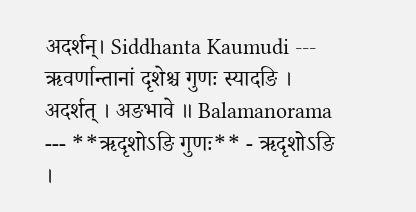अदर्शन्। Siddhanta Kaumudi --- ऋवर्णान्तानां दृशेश्च गुणः स्यादङि । अदर्शत् । अङभावे ॥ Balamanorama --- **ऋदृशोऽङि गुणः** - ऋदृशोऽङि ।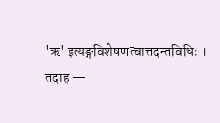'ऋ' इत्यङ्गविशेषणत्वात्तदन्तविधिः । तदाह —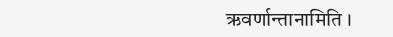ऋवर्णान्तानामिति ।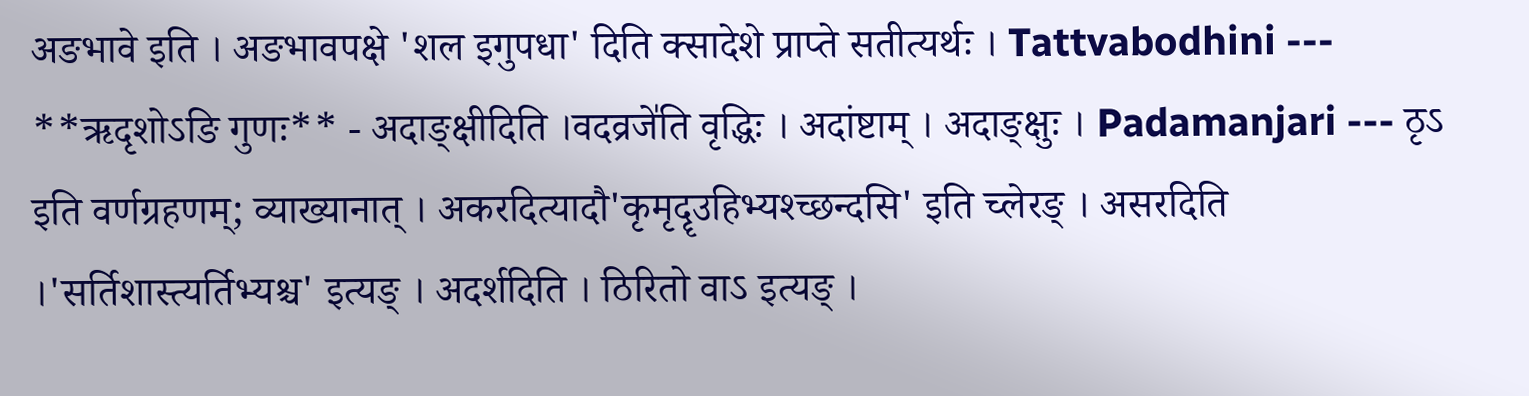अङभावे इति । अङभावपक्षे 'शल इगुपधा' दिति क्सादेशे प्राप्ते सतीत्यर्थः । Tattvabodhini --- **ऋदृशोऽङि गुणः** - अदाङ्क्षीदिति ।वदव्रजे॑ति वृद्धिः । अदांष्टाम् । अदाङ्क्षुः । Padamanjari --- ठृऽ इति वर्णग्रहणम्; व्याख्यानात् । अकरदित्यादौ'कृमृदॄउहिभ्यश्च्छन्दसि' इति च्लेरङ् । असरदिति ।'सर्तिशास्त्यर्तिभ्यश्च' इत्यङ् । अदर्शदिति । ठिरितो वाऽ इत्यङ् ।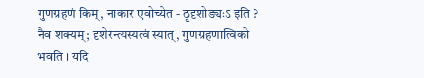गुणग्रहणं किम्, नाकार एवोच्येत - ठृदृशोङ्यःऽ इति ? नैव शक्यम्; दृशेरन्त्यस्यत्वं स्यात्, गुणग्रहणात्विको भवति । यदि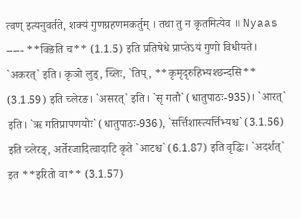त्वण् इत्यनुवर्तते, शक्यं गुणग्रहणमकर्तुम् । तथा तु न कृतमित्येव ॥ Nyaas ----- **क्ङिति च** (1.1.5) इति प्रतिषेधे प्राप्तेऽयं गुणो विधीयते। `अकरत्` इति। कृञो लुड्, च्लिः, `तिप्, **कृमृदृरुहिभ्यश्छन्दसि** (3.1.59) इति च्लेरङ। `असरत्` इति। `सृ गतौ` (धातुपाठः-935)। `आरत्` इति। `ऋ गतिप्रापणयोः` (धातुपाठः-936), `सर्त्तिशास्त्यर्त्तिभ्यश्च` (3.1.56) इति च्लेरङ्, अर्तेरजादित्वादाटि कृते `आटश्च` (6.1.87) इति वृद्धिः। `अदर्शत्` इत **इरितो वा** (3.1.57)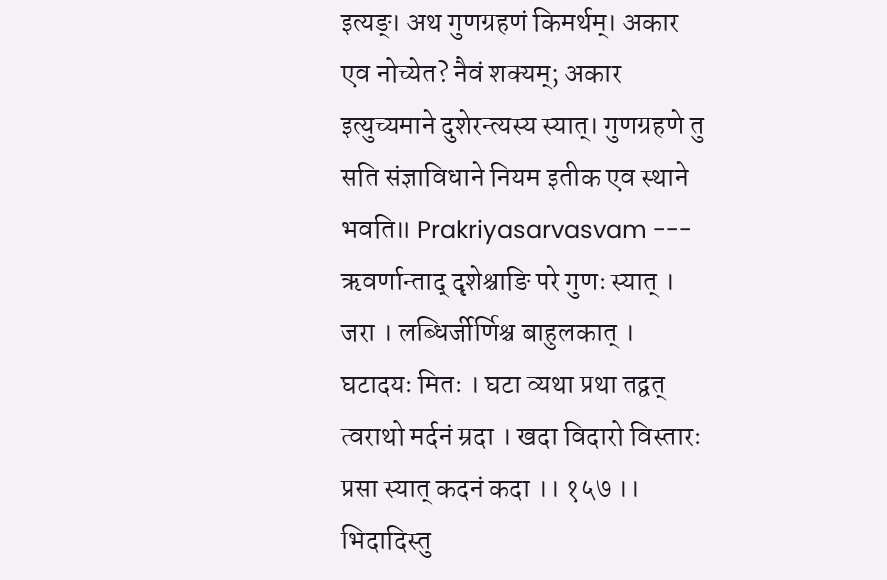इत्यङ्। अथ गुणग्रहणं किमर्थम्। अकार एव नोच्येत? नैवं शक्यम्; अकार इत्युच्यमाने दुशेरन्त्यस्य स्यात्। गुणग्रहणे तु सति संज्ञाविधाने नियम इतीक एव स्थाने भवति॥ Prakriyasarvasvam --- ऋवर्णान्ताद् दृशेश्चाङि परे गुणः स्यात् । जरा । लब्धिर्जीर्णिश्च बाहुलकात् । घटादयः मितः । घटा व्यथा प्रथा तद्वत् त्वराथो मर्दनं म्रदा । खदा विदारो विस्तारः प्रसा स्यात् कदनं कदा ।। १५७ ।। भिदादिस्तु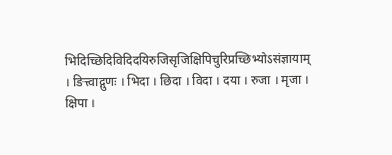भिदिच्छिदिविदिदयिरुजिसृजिक्षिपिचुरिप्रच्छिभ्योऽसंज्ञायाम् । ङित्त्वाद्गुणः । भिदा । छिदा । विदा । दया । रुजा । मृजा । क्षिपा ।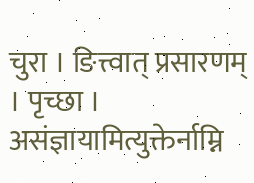चुरा । ङित्त्वात् प्रसारणम् । पृच्छा । असंज्ञायामित्युक्तेर्नाम्नि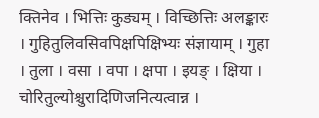क्तिनेव । भित्तिः कुड्यम् । विच्छित्तिः अलङ्कारः । गुहितुलिवसिवपिक्षपिक्षिभ्यः संज्ञायाम् । गुहा । तुला । वसा । वपा । क्षपा । इयङ् । क्षिया । चोरितुल्योश्चुरादिणिजनित्यत्वान्न ।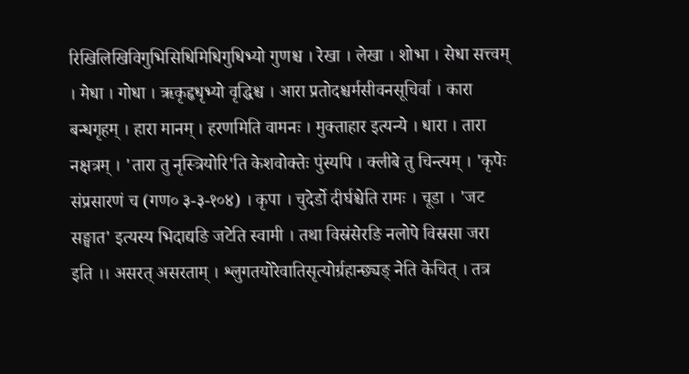रिखिलिखिविगुभिसिधिमिधिगुधिभ्यो गुणश्च । रेखा । लेखा । शोभा । सेधा सत्त्वम् । मेधा । गोधा । ऋकृहृधृभ्यो वृद्धिश्च । आरा प्रतोदश्चर्मसीवनसूचिर्वा । कारा बन्धगृहम् । हारा मानम् । हरणमिति वामनः । मुक्ताहार इत्यन्ये । धारा । तारा नक्षत्रम् । 'तारा तु नृस्त्रियोरि'ति केशवोक्तेः पुंस्यपि । क्लीबे तु चिन्त्यम् । 'कृपेः संप्रसारणं च (गण० ३-३-१०४) । कृपा । चुदेर्डो दीर्घश्चेति रामः । चूडा । 'जट सङ्घात' इत्यस्य भिदाद्यङि जटेति स्वामी । तथा विस्रंसेरङि नलोपे विस्रसा जरा इति ।। असरत् असरताम् । श्लुगतयोरेवातिसृत्योर्ग्रहान्छ्यङ् नेति केचित् । तत्र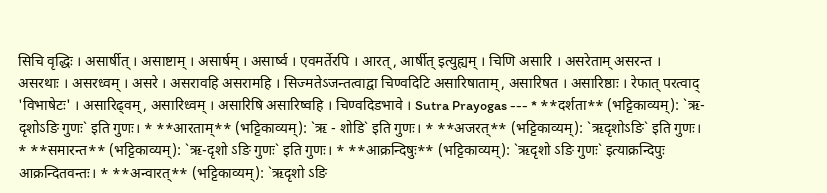सिचि वृद्धिः । असार्षीत् । असाष्टाम् । असार्षम् । असार्ष्व । एवमर्तेरपि । आरत्, आर्षीत् इत्युह्यम् । चिणि असारि । असरेताम् असरन्त । असरथाः । असरध्वम् । असरे । असरावहि असरामहि । सिज्मतेऽजन्तत्वाद्वा चिण्वदिटि असारिषाताम्, असारिषत । असारिष्ठाः । रेफात् परत्वाद् 'विभाषेटः' । असारिढ्वम्, असारिध्वम् । असारिषि असारिष्वहि । चिण्वदिडभावे । Sutra Prayogas --- * **दर्शता** (भट्टिकाव्यम्): `ऋ-दृशोऽङि गुणः` इति गुणः। * **आरताम्** (भट्टिकाव्यम्): `ऋ - शोडि` इति गुणः। * **अजरत्** (भट्टिकाव्यम्): `ऋदृशोऽङि` इति गुणः। * **समारन्त** (भट्टिकाव्यम्): `ऋ-दृशो ऽङि गुणः` इति गुणः। * **आक्रन्दिषुः** (भट्टिकाव्यम्): `ऋदृशो ऽङि गुणः` इत्याक्रन्दिपुः आक्रन्दितवन्तः। * **अन्वारत्** (भट्टिकाव्यम्): `ऋदृशो ऽङि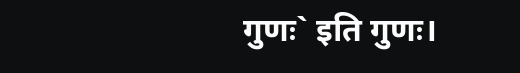गुणः` इति गुणः।